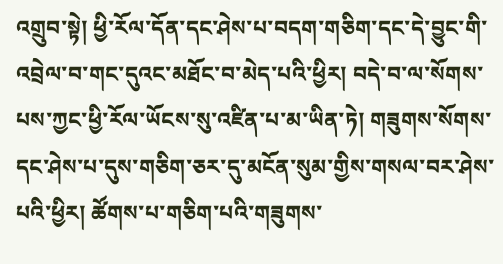འགྲུབ་སྟེ། ཕྱི་རོལ་དོན་དང་ཤེས་པ་བདག་གཅིག་དང་དེ་བྱུང་གི་འབྲེལ་བ་གང་དུའང་མཐོང་བ་མེད་པའི་ཕྱིར། བདེ་བ་ལ་སོགས་ པས་ཀྱང་ཕྱི་རོལ་ཡོངས་སུ་འཛིན་པ་མ་ཡིན་ཏེ། གཟུགས་སོགས་དང་ཤེས་པ་དུས་གཅིག་ཅར་དུ་མངོན་སུམ་གྱིས་གསལ་བར་ཤེས་པའི་ཕྱིར། ཚོགས་པ་གཅིག་པའི་གཟུགས་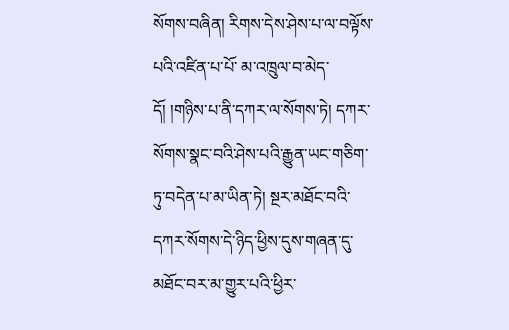སོགས་བཞིན། རིགས་དེས་ཤེས་པ་ལ་བལྟོས་པའི་འཛིན་པ་པོ་ མ་འཁྲུལ་བ་མེད་དོ། །གཉིས་པ་ནི་དཀར་ལ་སོགས་ཏེ། དཀར་སོགས་སྣང་བའི་ཤེས་པའི་རྒྱུན་ཡང་གཅིག་ཏུ་བདེན་པ་མ་ཡིན་ཏེ། སྔར་མཐོང་བའི་དཀར་སོགས་དེ་ཉིད་ཕྱིས་དུས་གཞན་དུ་མཐོང་བར་མ་གྱུར་པའི་ཕྱིར་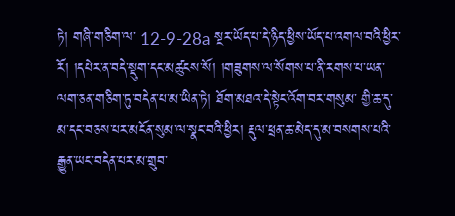ཏེ། གཞི་གཅིག་ལ་ 12-9-28a སྔར་ཡོད་པ་དེ་ཉིད་ཕྱིས་ཡོད་པ་འགལ་བའི་ཕྱིར་རོ། །དཔེར་ན་བདེ་སྡུག་དང་མཚུངས་སོ། །གཟུགས་ལ་སོགས་པ་ནི་རགས་པ་ཡན་ལག་ཅན་གཅིག་ཏུ་བདེན་པ་མ་ཡིན་ཏེ། ཐོག་མཐའ་དེ་སྟེང་འོག་བར་གསུམ་ གྱི་ཆ་དུ་མ་དང་བཅས་པར་མངོན་སུམ་ལ་སྣང་བའི་ཕྱིར། རྡུལ་ཕྲན་ཆ་མེད་དུ་མ་བསགས་པའི་རྒྱུན་ཡང་བདེན་པར་མ་གྲུབ་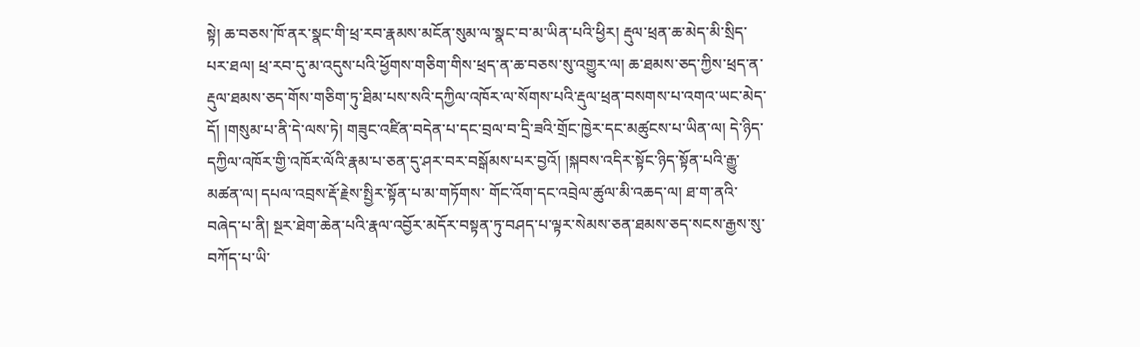སྟེ། ཆ་བཅས་ཁོ་ནར་སྣང་གི་ཕྲ་རབ་རྣམས་མངོན་སུམ་ལ་སྣང་བ་མ་ཡིན་པའི་ཕྱིར། རྡུལ་ཕྲན་ཆ་མེད་མི་སྲིད་པར་ཐལ། ཕྲ་རབ་དུ་མ་འདུས་པའི་ཕྱོགས་གཅིག་གིས་ཕྲད་ན་ཆ་བཅས་སུ་འགྱུར་ལ། ཆ་ཐམས་ཅད་ཀྱིས་ཕྲད་ན་རྡུལ་ཐམས་ཅད་གོས་གཅིག་ཏུ་ཐིམ་པས་སའི་དཀྱིལ་འཁོར་ལ་སོགས་པའི་རྡུལ་ཕྲན་བསགས་པ་འགའ་ཡང་མེད་དོ། །གསུམ་པ་ནི་དེ་ལས་ཏེ། གཟུང་འཛིན་བདེན་པ་དང་བྲལ་བ་དྲི་ཟའི་གྲོང་ཁྱེར་དང་མཚུངས་པ་ཡིན་ལ། དེ་ཉིད་དཀྱིལ་འཁོར་གྱི་འཁོར་ལོའི་རྣམ་པ་ཅན་དུ་ཤར་བར་བསྒོམས་པར་བྱའོ། །སྐབས་འདིར་སྟོང་ཉིད་སྟོན་པའི་རྒྱུ་མཚན་ལ། དཔལ་འབྲས་རྡོ་རྗེས་སྤྱིར་སྟོན་པ་མ་གཏོགས་ གོང་འོག་དང་འབྲེལ་ཚུལ་མི་འཆད་ལ། ཐ་ག་ནའི་བཞེད་པ་ནི། སྔར་ཐེག་ཆེན་པའི་རྣལ་འབྱོར་མདོར་བསྟན་ཏུ་བཤད་པ་ལྟར་སེམས་ཅན་ཐམས་ཅད་སངས་རྒྱས་སུ་བཀོད་པ་ཡི་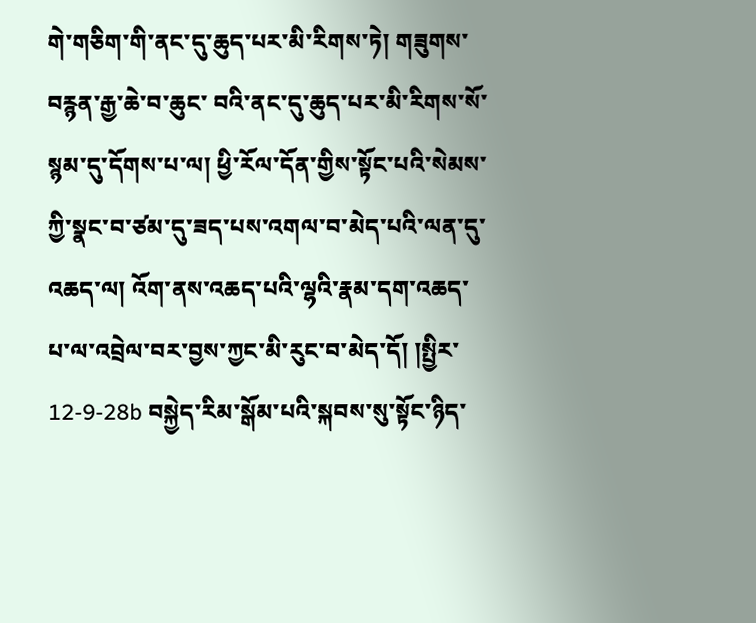གེ་གཅིག་གི་ནང་དུ་ཆུད་པར་མི་རིགས་ཏེ། གཟུགས་བརྙན་རྒྱ་ཆེ་བ་ཆུང་ བའི་ནང་དུ་ཆུད་པར་མི་རིགས་སོ་སྙམ་དུ་དོགས་པ་ལ། ཕྱི་རོལ་དོན་གྱིས་སྟོང་པའི་སེམས་ཀྱི་སྣང་བ་ཙམ་དུ་ཟད་པས་འགལ་བ་མེད་པའི་ལན་དུ་འཆད་ལ། འོག་ནས་འཆད་པའི་ལྷའི་རྣམ་དག་འཆད་པ་ལ་འབྲེལ་བར་བྱས་ཀྱང་མི་རུང་བ་མེད་དོ། །སྤྱིར་ 12-9-28b བསྐྱེད་རིམ་སྒོམ་པའི་སྐབས་སུ་སྟོང་ཉིད་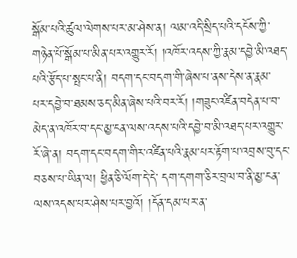སྒོམ་པའི་ཚུལ་ལེགས་པར་མ་ཤེས་ན། ལམ་འདི་སྲིད་པའི་དངོས་ཀྱི་གཉེན་པོ་སྒོམ་པ་མིན་པར་འགྱུར་རོ། །འཁོར་འདས་ཀྱི་རྣམ་དབྱེ་མི་འཐད་པའི་རྩོད་པ་སྤང་པ་ནི། བདག་དང་བདག་གི་ཞེས་པ་ནས་དེས་ན་རྣམ་ པར་དབྱེ་བ་ཐམས་ཅད་མིན་ཞེས་པའི་བར་རོ། །གཟུང་འཛིན་བདེན་པ་བ་མེད་ན་འཁོར་བ་དང་མྱ་ངན་ལས་འདས་པའི་དབྱེ་བ་མི་འཐད་པར་འགྱུར་རོ་ཞེ་ན། བདག་དང་བདག་གིར་འཛིན་པའི་རྣམ་པར་རྟོག་པ་འབྲས་བུ་དང་བཅས་པ་ཡིན་ལ། ཕྱིན་ཅི་ལོག་དེ་དེ་ དག་དགག་ཅིར་བྲལ་བ་ནི་མྱ་ངན་ལས་འདས་པར་ཤེས་པར་བྱའོ། །དོན་དམ་པར་ན་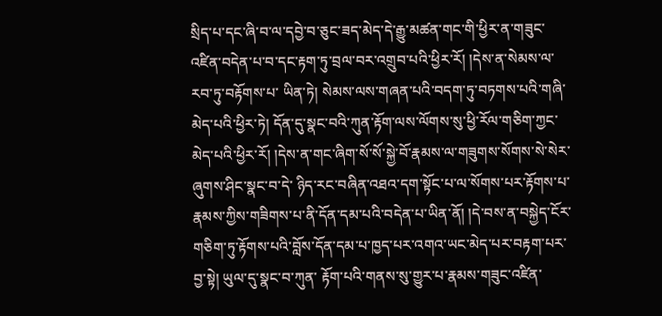སྲིད་པ་དང་ཞི་བ་ལ་དབྱེ་བ་ཅུང་ཟད་མེད་དེ་རྒྱུ་མཚན་གང་གི་ཕྱིར་ན་གཟུང་འཛིན་བདེན་པ་བ་དང་རྟག་ཏུ་བྲལ་བར་འགྲུབ་པའི་ཕྱིར་རོ། །དེས་ན་སེམས་ལ་རབ་ཏུ་བརྟོགས་པ་ ཡིན་ཏེ། སེམས་ལས་གཞན་པའི་བདག་ཏུ་བཏགས་པའི་གཞི་མེད་པའི་ཕྱིར་ཏེ། དོན་དུ་སྣང་བའི་ཀུན་རྟོག་ལས་ལོགས་སུ་ཕྱི་རོལ་གཅིག་ཀྱང་མེད་པའི་ཕྱིར་རོ། །དེས་ན་གང་ཞིག་སོ་སོ་སྐྱེ་བོ་རྣམས་ལ་གཟུགས་སོགས་སེ་སེར་ཞུགས་ཤིང་སྣང་བ་དེ་ ཉིད་རང་བཞིན་འཐའ་དག་སྟོང་པ་ལ་སོགས་པར་རྟོགས་པ་རྣམས་ཀྱིས་གཟིགས་པ་ནི་དོན་དམ་པའི་བདེན་པ་ཡིན་ནོ། །དེ་བས་ན་བསྐྱེད་ངོར་གཅིག་ཏུ་རྟོགས་པའི་བློས་དོན་དམ་པ་ཁྱད་པར་འགའ་ཡང་མེད་པར་བརྟག་པར་བྱ་སྟེ། ཡུལ་དུ་སྣང་བ་ཀུན་ རྟོག་པའི་གནས་སུ་གྱུར་པ་རྣམས་གཟུང་འཛིན་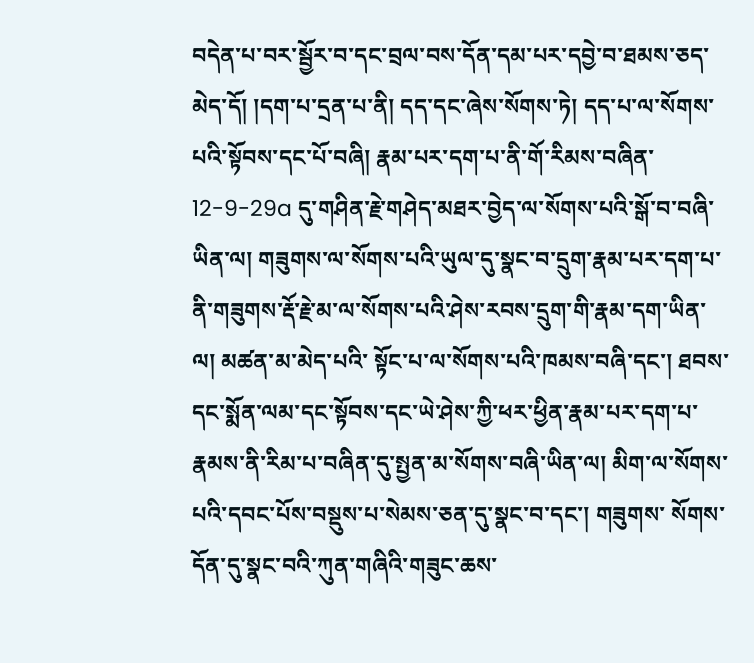བདེན་པ་བར་སྦྱོར་བ་དང་བྲལ་བས་དོན་དམ་པར་དབྱེ་བ་ཐམས་ཅད་མེད་དོ། །དག་པ་དྲན་པ་ནི། དད་དང་ཞེས་སོགས་ཏེ། དད་པ་ལ་སོགས་པའི་སྟོབས་དང་པོ་བཞི། རྣམ་པར་དག་པ་ནི་གོ་རིམས་བཞིན་ 12-9-29a དུ་གཤིན་རྗེ་གཤེད་མཐར་བྱེད་ལ་སོགས་པའི་སྒོ་བ་བཞི་ཡིན་ལ། གཟུགས་ལ་སོགས་པའི་ཡུལ་དུ་སྣང་བ་དྲུག་རྣམ་པར་དག་པ་ནི་གཟུགས་རྡོ་རྗེ་མ་ལ་སོགས་པའི་ཤེས་རབས་དྲུག་གི་རྣམ་དག་ཡིན་ལ། མཚན་མ་མེད་པའི་ སྟོང་པ་ལ་སོགས་པའི་ཁམས་བཞི་དང་། ཐབས་དང་སྨོན་ལམ་དང་སྟོབས་དང་ཡེ་ཤེས་ཀྱི་ཕར་ཕྱིན་རྣམ་པར་དག་པ་རྣམས་ནི་རིམ་པ་བཞིན་དུ་སྤྱན་མ་སོགས་བཞི་ཡིན་ལ། མིག་ལ་སོགས་པའི་དབང་པོས་བསྡུས་པ་སེམས་ཅན་དུ་སྣང་བ་དང་། གཟུགས་ སོགས་དོན་དུ་སྣང་བའི་ཀུན་གཞིའི་གཟུང་ཆས་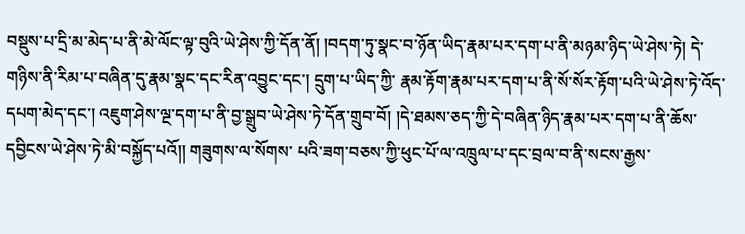བསྡུས་པ་དྲི་མ་མེད་པ་ནི་མེ་ལོང་ལྟ་བུའི་ཡེ་ཤེས་ཀྱི་དོན་ནོ། །བདག་ཏུ་སྣང་བ་ཉོན་ཡིད་རྣམ་པར་དག་པ་ནི་མཉམ་ཉིད་ཡེ་ཤེས་ཏེ། དེ་གཉིས་ནི་རིམ་པ་བཞིན་དུ་རྣམ་སྣང་དང་རིན་འབྱུང་དང་། དྲུག་པ་ཡིད་ཀྱི་ རྣམ་རྟོག་རྣམ་པར་དག་པ་ནི་སོ་སོར་རྟོག་པའི་ཡེ་ཤེས་ཏེ་འོད་དཔག་མེད་དང་། འཇུག་ཤེས་ལྔ་དག་པ་ནི་བྱ་སྒྲུབ་ཡེ་ཤེས་ཏེ་དོན་གྲུབ་བོ། །དེ་ཐམས་ཅད་ཀྱི་དེ་བཞིན་ཉིད་རྣམ་པར་དག་པ་ནི་ཆོས་དབྱིངས་ཡེ་ཤེས་ཏེ་མི་བསྐྱོད་པའོ།། གཟུགས་ལ་སོགས་ པའི་ཟག་བཅས་ཀྱི་ཕུང་པོ་ལ་འཁྲུལ་པ་དང་བྲལ་བ་ནི་སངས་རྒྱས་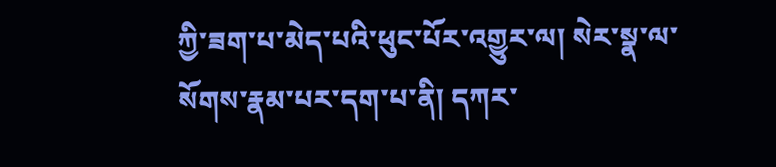ཀྱི་ཟག་པ་མེད་པའི་ཕུང་པོར་འགྱུར་ལ། སེར་སྣ་ལ་སོགས་རྣམ་པར་དག་པ་ནི། དཀར་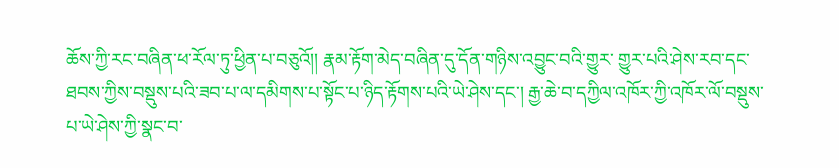ཆོས་ཀྱི་རང་བཞིན་ཕ་རོལ་ཏུ་ཕྱིན་པ་བཅུའོ།། རྣམ་རྟོག་མེད་བཞིན་དུ་དོན་གཉིས་འབྱུང་བའི་གྱུར་ གྱུར་པའི་ཤེས་རབ་དང་ཐབས་ཀྱིས་བསྡུས་པའི་ཟབ་པ་ལ་དམིགས་པ་སྟོང་པ་ཉིད་རྟོགས་པའི་ཡེ་ཤེས་དང་། རྒྱ་ཆེ་བ་དཀྱིལ་འཁོར་ཀྱི་འཁོར་ལོ་བསྡུས་པ་ཡེ་ཤེས་ཀྱི་སྣང་བ་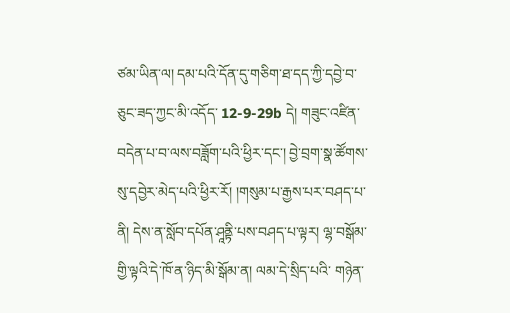ཙམ་ཡིན་ལ། དམ་པའི་དོན་དུ་གཅིག་ཐ་དད་ཀྱི་དབྱེ་བ་ཅུང་ཟད་ཀྱང་མི་འདོད་ 12-9-29b དེ། གཟུང་འཛིན་བདེན་པ་བ་ལས་བཟློག་པའི་ཕྱིར་དང་། བྱེ་བྲག་སྣ་ཚོགས་སུ་དབྱེར་མེད་པའི་ཕྱིར་རོ། །གསུམ་པ་རྒྱས་པར་བཤད་པ་ནི། དེས་ན་སློབ་དཔོན་ཤཱནྟི་པས་བཤད་པ་ལྟར། ལྷ་བསྒོམ་གྱི་ལྟའི་དེ་ཁོ་ན་ཉིད་མི་སྒོམ་ན། ལམ་དེ་སྲིད་པའི་ གཉེན་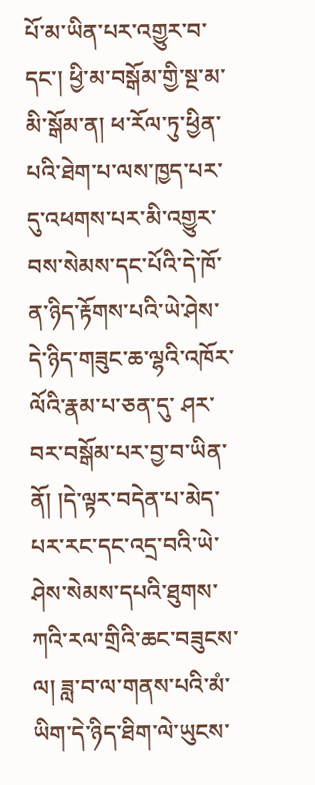པོ་མ་ཡིན་པར་འགྱུར་བ་དང་། ཕྱི་མ་བསྒོམ་གྱི་སྔ་མ་མི་སྒོམ་ན། ཕ་རོལ་ཏུ་ཕྱིན་པའི་ཐེག་པ་ལས་ཁྱད་པར་དུ་འཕགས་པར་མི་འགྱུར་བས་སེམས་དང་པོའི་དེ་ཁོ་ན་ཉིད་རྟོགས་པའི་ཡེ་ཤེས་དེ་ཉིད་གཟུང་ཆ་ལྷའི་འཁོར་ལོའི་རྣམ་པ་ཅན་དུ་ ཤར་བར་བསྒོམ་པར་བྱ་བ་ཡིན་ནོ། །དེ་ལྟར་བདེན་པ་མེད་པར་རང་དང་འདྲ་བའི་ཡེ་ཤེས་སེམས་དཔའི་ཐུགས་ཀའི་རལ་གྲིའི་ཆང་བཟུངས་ལ། ཟླ་བ་ལ་གནས་པའི་མཾ་ཡིག་དེ་ཉིད་ཐིག་ལེ་ཡུངས་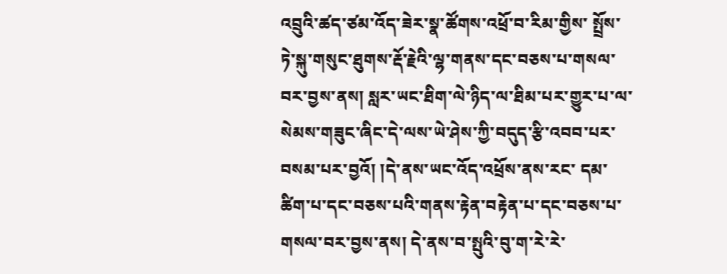འབྲུའི་ཚད་ཙམ་འོད་ཟེར་སྣ་ཚོགས་འཕྲོ་བ་རིམ་གྱིས་ སྤྲོས་ཏེ་སྐུ་གསུང་ཐུགས་རྡོ་རྗེའི་ལྷ་གནས་དང་བཅས་པ་གསལ་བར་བྱས་ནས། སླར་ཡང་ཐིག་ལེ་ཉིད་ལ་ཐིམ་པར་གྱུར་པ་ལ་སེམས་གཟུང་ཞིང་དེ་ལས་ཡེ་ཤེས་ཀྱི་བདུད་རྩི་འབབ་པར་བསམ་པར་བྱའོ། །དེ་ནས་ཡང་འོད་འཕྲོས་ནས་རང་ དམ་ཚིག་པ་དང་བཅས་པའི་གནས་རྟེན་བརྟེན་པ་དང་བཅས་པ་གསལ་བར་བྱས་ནས། དེ་ནས་བ་སྤུའི་བུ་ག་རེ་རེ་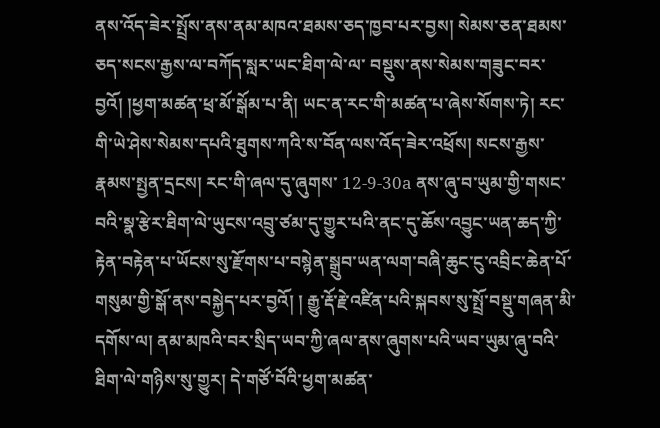ནས་འོད་ཟེར་སྤྲོས་ནས་ནམ་མཁའ་ཐམས་ཅད་ཁྱབ་པར་བྱས། སེམས་ཅན་ཐམས་ཅད་སངས་རྒྱས་ལ་བཀོད་སླར་ཡང་ཐིག་ལེ་ལ་ བསྡུས་ནས་སེམས་གཟུང་བར་བྱའོ། །ཕྱག་མཚན་ཕྲ་མོ་སྒོམ་པ་ནི། ཡང་ན་རང་གི་མཚན་པ་ཞེས་སོགས་ཏེ། རང་གི་ཡེ་ཤེས་སེམས་དཔའི་ཐུགས་ཀའི་ས་བོན་ལས་འོད་ཟེར་འཕྲོས། སངས་རྒྱས་རྣམས་སྤྱན་དྲངས། རང་གི་ཞལ་དུ་ཞུགས་ 12-9-30a ནས་ཞུ་བ་ཡུམ་གྱི་གསང་བའི་སྣ་རྩེར་ཐིག་ལེ་ཡུངས་འབྲུ་ཙམ་དུ་གྱུར་པའི་ནང་དུ་ཆོས་འབྱུང་ཡན་ཆད་ཀྱི་རྟེན་བརྟེན་པ་ཡོངས་སུ་རྫོགས་པ་བསྙེན་སྒྲུབ་ཡན་ལག་བཞི་ཆུང་ངུ་འབྲིང་ཆེན་པོ་གསུམ་གྱི་སྒོ་ནས་བསྐྱེད་པར་བྱའོ། ། རྒྱུ་རྡོ་རྗེ་འཛིན་པའི་སྐབས་སུ་སྤྲོ་བསྡུ་གཞན་མི་དགོས་ལ། ནམ་མཁའི་བར་སྲིད་ཡབ་ཀྱི་ཞལ་ནས་ཞུགས་པའི་ཡབ་ཡུམ་ཞུ་བའི་ཐིག་ལེ་གཉིས་སུ་གྱུར། དེ་གཙོ་བོའི་ཕྱག་མཚན་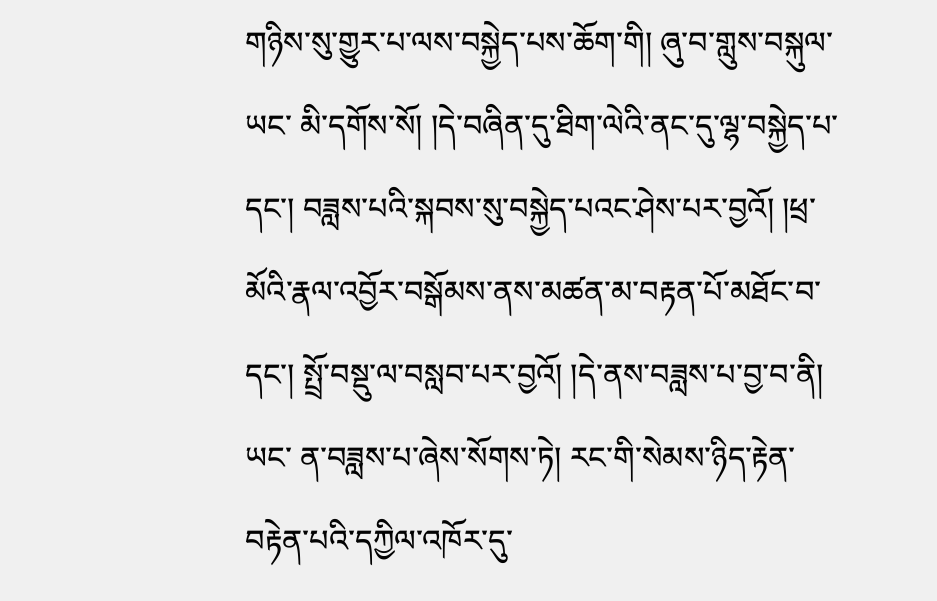གཉིས་སུ་གྱུར་པ་ལས་བསྐྱེད་པས་ཆོག་གི། ཞུ་བ་གླུས་བསྐུལ་ཡང་ མི་དགོས་སོ། །དེ་བཞིན་དུ་ཐིག་ལེའི་ནང་དུ་ལྷ་བསྐྱེད་པ་དང་། བཟླས་པའི་སྐབས་སུ་བསྐྱེད་པའང་ཤེས་པར་བྱའོ། །ཕྲ་མོའི་རྣལ་འབྱོར་བསྒོམས་ནས་མཚན་མ་བརྟན་པོ་མཐོང་བ་དང་། སྤྲོ་བསྡུ་ལ་བསླབ་པར་བྱའོ། །དེ་ནས་བཟླས་པ་བྱ་བ་ནི། ཡང་ ན་བཟླས་པ་ཞེས་སོགས་ཏེ། རང་གི་སེམས་ཉིད་རྟེན་བརྟེན་པའི་དཀྱིལ་འཁོར་དུ་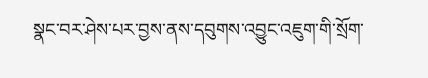སྣང་བར་ཤེས་པར་བྱས་ནས་དབུགས་འབྱུང་འཇུག་གི་སྲོག་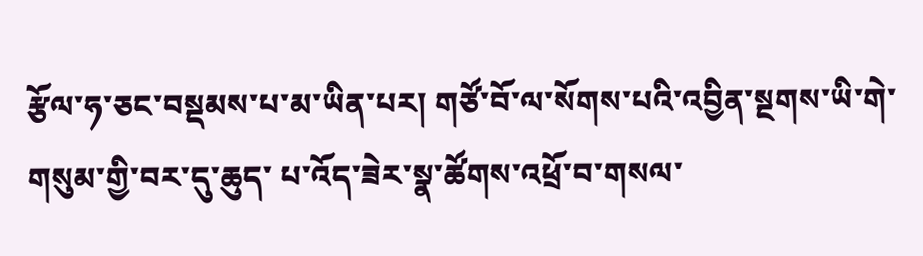རྩོལ་ཧ་ཅང་བསྡམས་པ་མ་ཡིན་པར། གཙོ་བོ་ལ་སོགས་པའི་འབྱིན་སྔགས་ཡི་གེ་གསུམ་གྱི་བར་དུ་ཆུད་ པ་འོད་ཟེར་སྣ་ཚོགས་འཕྲོ་བ་གསལ་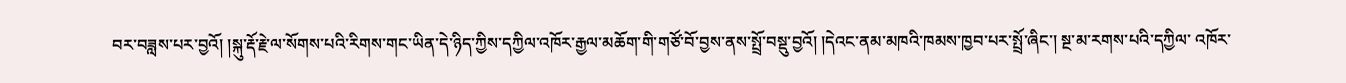བར་བཟླས་པར་བྱའོ། །སྐུ་རྡོ་རྗེ་ལ་སོགས་པའི་རིགས་གང་ཡིན་དེ་ཉིད་ཀྱིས་དཀྱིལ་འཁོར་རྒྱལ་མཆོག་གི་གཙོ་བོ་བྱས་ནས་སྤྲོ་བསྡུ་བྱའོ། །དེའང་ནམ་མཁའི་ཁམས་ཁྱབ་པར་སྤྲོ་ཞིང་། སྔ་མ་རགས་པའི་དཀྱིལ་ འཁོར་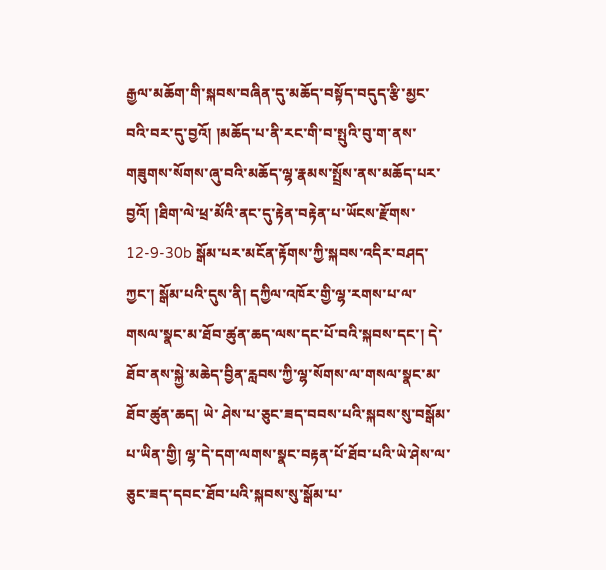རྒྱལ་མཆོག་གི་སྐབས་བཞིན་དུ་མཆོད་བསྟོད་བདུད་རྩི་མྱང་བའི་བར་དུ་བྱའོ། །མཆོད་པ་ནི་རང་གི་བ་སྤུའི་བུ་ག་ནས་གཟུགས་སོགས་ཞུ་བའི་མཆོད་ལྷ་རྣམས་སྤྲོས་ནས་མཆོད་པར་བྱའོ། །ཐིག་ལེ་ཕྲ་མོའི་ནང་དུ་རྟེན་བརྟེན་པ་ཡོངས་རྫོགས་ 12-9-30b སྒོམ་པར་མངོན་རྟོགས་ཀྱི་སྐབས་འདིར་བཤད་ཀྱང་། སྒོམ་པའི་དུས་ནི། དཀྱིལ་འཁོར་གྱི་ལྷ་རགས་པ་ལ་གསལ་སྣང་མ་ཐོབ་ཚུན་ཆད་ལས་དང་པོ་བའི་སྐབས་དང་། དེ་ཐོབ་ནས་སྐྱེ་མཆེད་བྱིན་རླབས་ཀྱི་ལྷ་སོགས་ལ་གསལ་སྣང་མ་ཐོབ་ཚུན་ཆད། ཡེ་ ཤེས་པ་ཅུང་ཟད་བབས་པའི་སྐབས་སུ་བསྒོམ་པ་ཡིན་གྱི། ལྷ་དེ་དག་ལགས་སྣང་བརྟན་པོ་ཐོབ་པའི་ཡེ་ཤེས་ལ་ཅུང་ཟད་དབང་ཐོབ་པའི་སྐབས་སུ་སྒོམ་པ་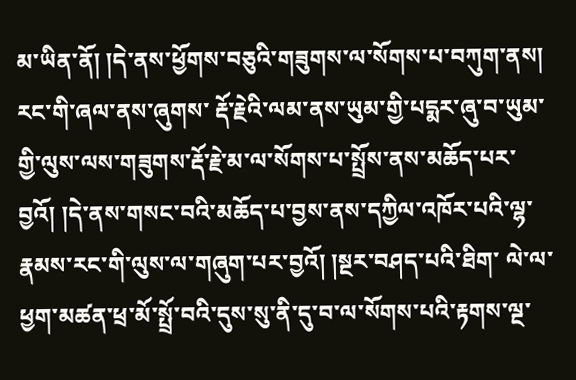མ་ཡིན་ནོ། །དེ་ནས་ཕྱོགས་བཅུའི་གཟུགས་ལ་སོགས་པ་བཀུག་ནས། རང་གི་ཞལ་ནས་ཞུགས་ རྡོ་རྗེའི་ལམ་ནས་ཡུམ་གྱི་པདྨར་ཞུ་བ་ཡུམ་གྱི་ལུས་ལས་གཟུགས་རྡོ་རྗེ་མ་ལ་སོགས་པ་སྤྲོས་ནས་མཆོད་པར་བྱའོ། །དེ་ནས་གསང་བའི་མཆོད་པ་བྱས་ནས་དཀྱིལ་འཁོར་པའི་ལྷ་རྣམས་རང་གི་ལུས་ལ་གཞུག་པར་བྱའོ། །སྔར་བཤད་པའི་ཐིག་ ལེ་ལ་ཕྱག་མཚན་ཕྲ་མོ་སྤྲོ་བའི་དུས་སུ་ནི་དུ་བ་ལ་སོགས་པའི་རྟགས་ལྔ་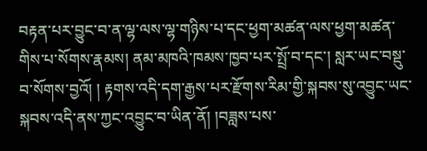བརྟན་པར་བྱུང་བ་ན་ལྷ་ལས་ལྷ་གཉིས་པ་དང་ཕྱག་མཚན་ལས་ཕྱག་མཚན་གིས་པ་སོགས་རྣམས། ནམ་མཁའི་ཁམས་ཁྱབ་པར་སྤྲོ་བ་དང་། སླར་ཡང་བསྡུ་བ་སོགས་བྱའོ། ། རྟགས་འདི་དག་རྒྱས་པར་རྫོགས་རིམ་གྱི་སྐབས་སུ་འབྱུང་ཡང་སྐབས་འདི་ནས་ཀྱང་འབྱུང་བ་ཡིན་ནོ། །བཟླས་པས་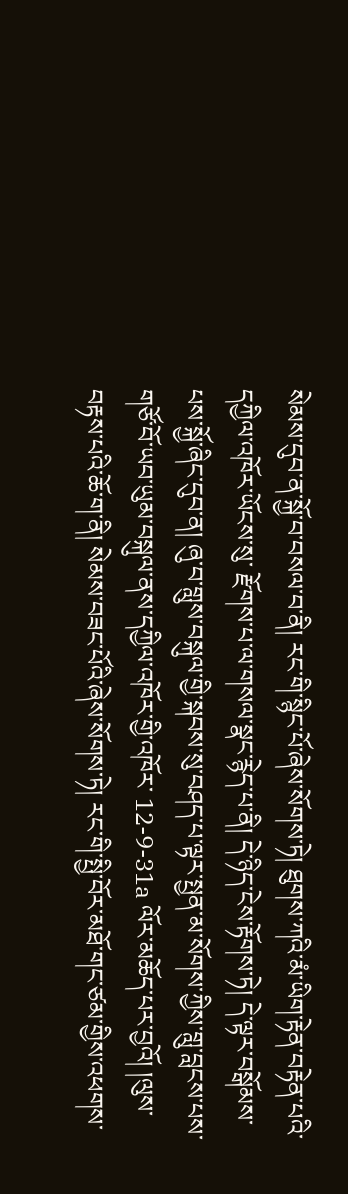སེམས་དུབ་ན་སྐྱོ་བ་བསལ་བ་ནི། རང་གི་སྙིང་པོ་ཞེས་སོགས་ཏེ། ཐུགས་ཀའི་མཾ་ཡིག་རྟེན་བརྟེན་པའི་དཀྱིལ་འཁོར་ཡོངས་སུ་ རྫོགས་པ་ལ་གསལ་སྣང་རྙེད་པ་ནི། དེ་ཉིད་ངེས་རྟོགས་ཏེ། དེ་ལྟར་བསྒོམས་པས་སྐྱོ་ཞིང་དུབ་ན། ཞུ་བ་གླུས་བསྐུལ་གྱི་སྐབས་སུ་བཤད་པ་ལྟར་སྤྱན་མ་སོགས་ཀྱིས་གླུ་བླངས་པས་གཙོ་བོ་ཡབ་ཡུམ་བསྐུལ་ནས་དཀྱིལ་འཁོར་གྱི་འཁོར་ 12-9-31a ལོར་མཆོད་པར་བྱའོ། །ལུས་བརྟས་པའི་ཆོ་ག་ནི། སེམས་བཟང་པོའི་ཞེས་སོགས་ཏེ། རང་གི་སྤྱི་བོར་མཐོ་གང་ཙམ་གྱིས་འཕགས་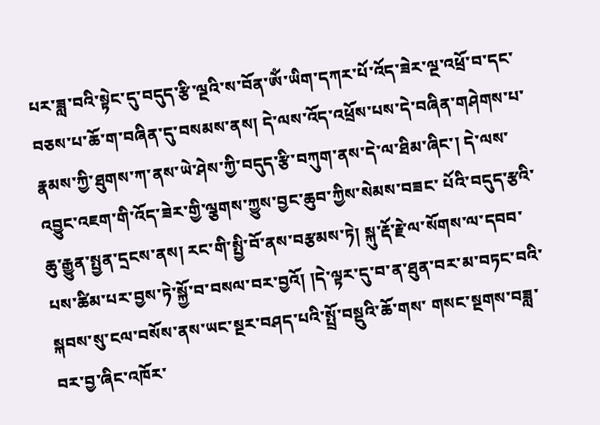པར་ཟླ་བའི་སྟེང་དུ་བདུད་རྩི་ལྔའི་ས་བོན་ཨོཾ་ཡིག་དཀར་པོ་འོད་ཟེར་ལྔ་འཕྲོ་བ་དང་ བཅས་པ་ཆོ་ག་བཞིན་དུ་བསམས་ནས། དེ་ལས་འོད་འཕྲོས་པས་དེ་བཞིན་གཤེགས་པ་རྣམས་ཀྱི་ཐུགས་ཀ་ནས་ཡེ་ཤེས་ཀྱི་བདུད་རྩི་བཀུག་ནས་དེ་ལ་ཐིམ་ཞིང་། དེ་ལས་འབྱུང་འཇག་གི་འོད་ཟེར་གྱི་ལྕགས་ཀྱུས་བྱང་ཆུབ་ཀྱིས་སེམས་བཟང་ པོའི་བདུད་རྩའི་ཆུ་རྒྱུན་སྤྱན་དྲངས་ནས། རང་གི་སྤྱི་བོ་ནས་བརྩམས་ཏེ། སྐུ་རྡོ་རྗེ་ལ་སོགས་ལ་དབབ་པས་ཚིམ་པར་བྱས་ཏེ་སྐྱོ་བ་བསལ་བར་བྱའོ། །དེ་ལྟར་དུ་བ་ན་ཐུན་བར་མ་བཏང་བའི་སྐབས་སུ་ངལ་བསོས་ནས་ཡང་སྔར་བཤད་པའི་སྤྲོ་བསྡུའི་ཆོ་གས་ གསང་སྔགས་བཟླ་བར་བྱ་ཞིང་འཁོར་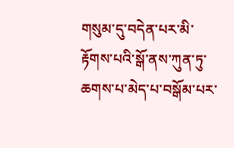གསུམ་དུ་བདེན་པར་མི་རྟོགས་པའི་སྒོ་ནས་ཀུན་ཏུ་ཆགས་པ་མེད་པ་བསྒོམ་པར་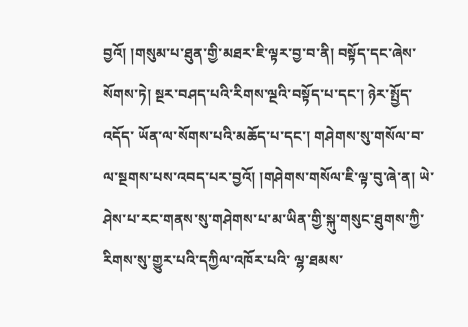བྱའོ། །གསུམ་པ་ཐུན་གྱི་མཐར་ཇི་ལྟར་བྱ་བ་ནི། བསྟོད་དང་ཞེས་སོགས་ཏེ། སྔར་བཤད་པའི་རིགས་ལྔའི་བསྟོད་པ་དང་། ཉེར་སྤྱོད་འདོད་ ཡོན་ལ་སོགས་པའི་མཆོད་པ་དང་། གཤེགས་སུ་གསོལ་བ་ལ་སྔགས་པས་འབད་པར་བྱའོ། །གཤེགས་གསོལ་ཇི་ལྟ་བུ་ཞེ་ན། ཡེ་ཤེས་པ་རང་གནས་སུ་གཤེགས་པ་མ་ཡིན་གྱི་སྐུ་གསུང་ཐུགས་ཀྱི་རིགས་སུ་གྱུར་པའི་དཀྱིལ་འཁོར་པའི་ ལྷ་ཐམས་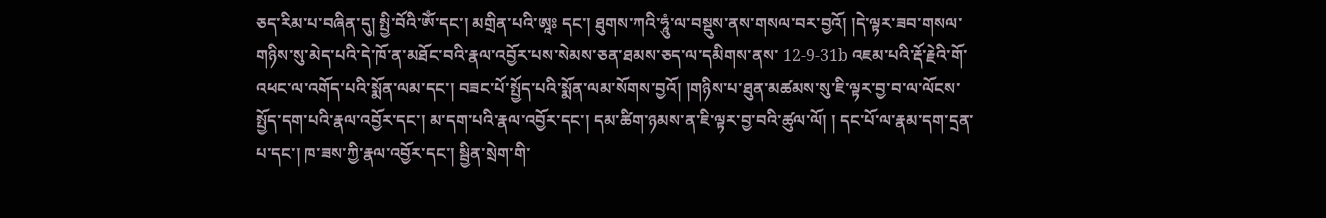ཅད་རིམ་པ་བཞིན་དུ། སྤྱི་བོའི་ཨོཾ་དང་། མགྲིན་པའི་ཨཱཿ དང་། ཐུགས་ཀའི་ཧཱུཾ་ལ་བསྡུས་ནས་གསལ་བར་བྱའོ། །དེ་ལྟར་ཟབ་གསལ་གཉིས་སུ་མེད་པའི་དེ་ཁོ་ན་མཐོང་བའི་རྣལ་འབྱོར་པས་སེམས་ཅན་ཐམས་ཅད་ལ་དམིགས་ནས་ 12-9-31b འཇམ་པའི་རྡོ་རྗེའི་གོ་འཕང་ལ་འགོད་པའི་སྨོན་ལམ་དང་། བཟང་པོ་སྤྱོད་པའི་སྨོན་ལམ་སོགས་བྱའོ། །གཉིས་པ་ཐུན་མཚམས་སུ་ཇི་ལྟར་བྱ་བ་ལ་ལོངས་སྤྱོད་དག་པའི་རྣལ་འབྱོར་དང་། མ་དག་པའི་རྣལ་འབྱོར་དང་། དམ་ཚིག་ཉམས་ན་ཇི་ལྟར་བྱ་བའི་ཚུལ་ལོ། ། དང་པོ་ལ་རྣམ་དག་དྲན་པ་དང་། ཁ་ཟས་ཀྱི་རྣལ་འབྱོར་དང་། སྦྱིན་སྲེག་གི་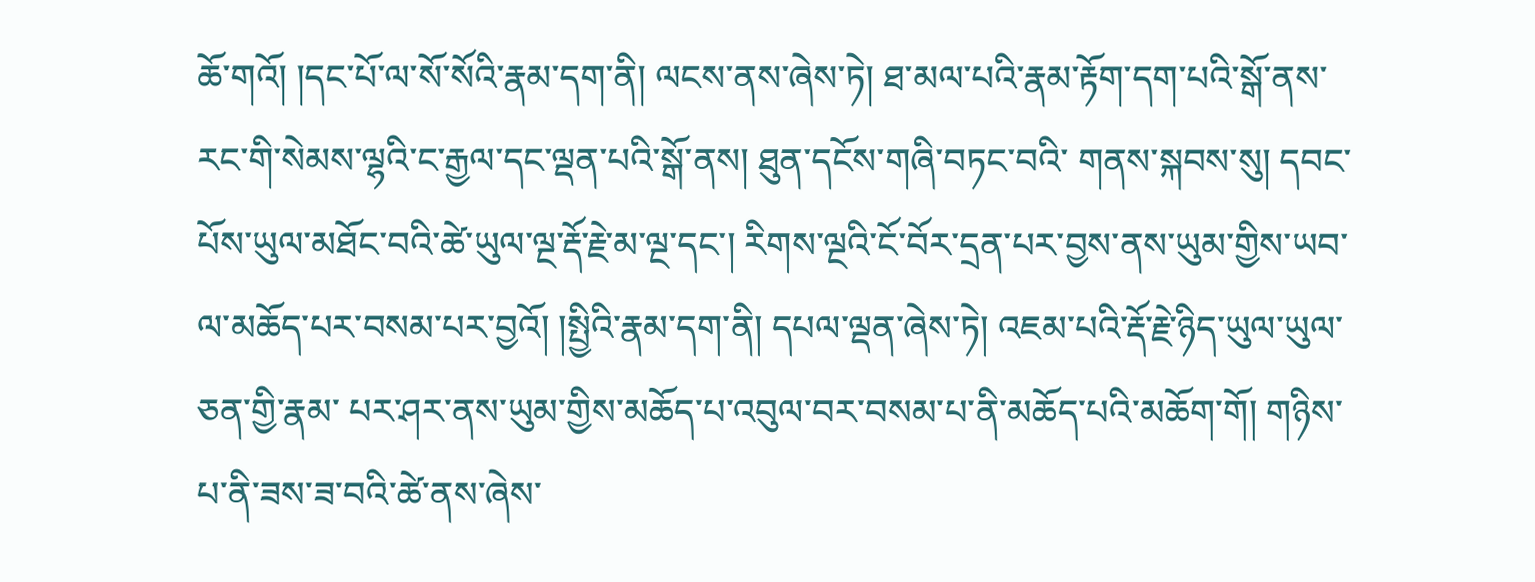ཆོ་གའོ། །དང་པོ་ལ་སོ་སོའི་རྣམ་དག་ནི། ལངས་ནས་ཞེས་ཏེ། ཐ་མལ་པའི་རྣམ་རྟོག་དག་པའི་སྒོ་ནས་རང་གི་སེམས་ལྷའི་ང་རྒྱལ་དང་ལྡན་པའི་སྒོ་ནས། ཐུན་དངོས་གཞི་བཏང་བའི་ གནས་སྐབས་སུ། དབང་པོས་ཡུལ་མཐོང་བའི་ཚེ་ཡུལ་ལྔ་རྡོ་རྗེ་མ་ལྔ་དང་། རིགས་ལྔའི་ངོ་བོར་དྲན་པར་བྱས་ནས་ཡུམ་གྱིས་ཡབ་ལ་མཆོད་པར་བསམ་པར་བྱའོ། །སྤྱིའི་རྣམ་དག་ནི། དཔལ་ལྡན་ཞེས་ཏེ། འཇམ་པའི་རྡོ་རྗེ་ཉིད་ཡུལ་ཡུལ་ཅན་གྱི་རྣམ་ པར་ཤར་ནས་ཡུམ་གྱིས་མཆོད་པ་འབུལ་བར་བསམ་པ་ནི་མཆོད་པའི་མཆོག་གོ། གཉིས་པ་ནི་ཟས་ཟ་བའི་ཚེ་ནས་ཞེས་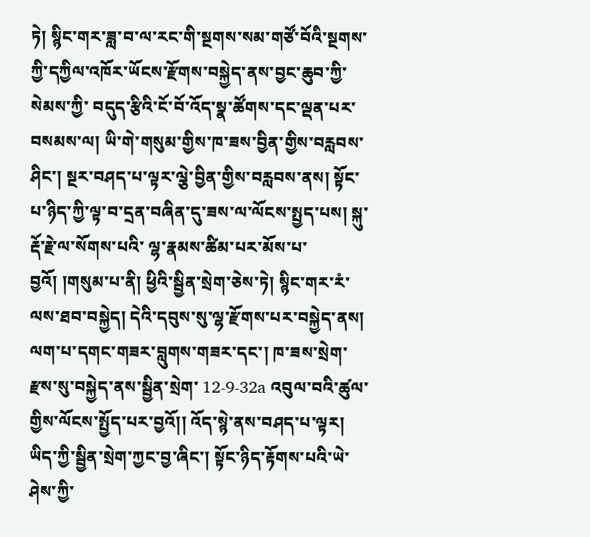ཏེ། སྙིང་གར་ཟླ་བ་ལ་རང་གི་སྔགས་སམ་གཙོ་བོའི་སྔགས་ཀྱི་དཀྱིལ་འཁོར་ཡོངས་རྫོགས་བསྐྱེད་ནས་བྱང་ཆུབ་ཀྱི་སེམས་ཀྱི་ བདུད་རྩིའི་ངོ་བོ་འོད་སྣ་ཚོགས་དང་ལྡན་པར་བསམས་ལ། ཡི་གེ་གསུམ་གྱིས་ཁ་ཟས་བྱིན་གྱིས་བརླབས་ཤིང་། སྔར་བཤད་པ་ལྟར་ལྕེ་བྱིན་གྱིས་བརླབས་ནས། སྟོང་པ་ཉིད་ཀྱི་ལྟ་བ་དྲན་བཞིན་དུ་ཟས་ལ་ལོངས་སྤྱད་པས། སྐུ་རྡོ་རྗེ་ལ་སོགས་པའི་ ལྷ་རྣམས་ཚིམ་པར་མོས་པ་བྱའོ། །གསུམ་པ་ནི། ཕྱིའི་སྦྱིན་སྲེག་ཅེས་ཏེ། སྙིང་གར་རཾ་ལས་ཐབ་བསྐྱེད། དེའི་དབུས་སུ་ལྷ་རྫོགས་པར་བསྐྱེད་ནས། ལག་པ་དགང་གཟར་བླུགས་གཟར་དང་། ཁ་ཟས་སྲེག་རྫས་སུ་བསྐྱེད་ནས་སྦྱིན་སྲེག་ 12-9-32a འབུལ་བའི་ཚུལ་གྱིས་ལོངས་སྤྱོད་པར་བྱའོ།། འོད་སྙེ་ནས་བཤད་པ་ལྟར། ཡིད་ཀྱི་སྦྱིན་སྲེག་ཀྱང་བྱ་ཞིང་། སྟོང་ཉིད་རྟོགས་པའི་ཡེ་ཤེས་ཀྱི་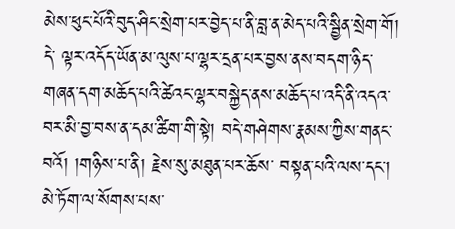མེས་ཕུང་པོའི་བུད་ཤིང་སྲེག་པར་བྱེད་པ་ནི་བླ་ན་མེད་པའི་སྦྱིན་སྲེག་གོ། དེ་ ལྟར་འདོད་ཡོན་མ་ལུས་པ་ལྷར་དྲན་པར་བྱས་ནས་བདག་ཉིད་གཞན་དག་མཆོད་པའི་ཚེའང་ལྷར་བསྐྱེད་ནས་མཆོད་པ་འདི་ནི་འདའ་བར་མི་བྱ་བས་ན་དམ་ཚིག་གི་སྟེ། བདེ་གཤེགས་རྣམས་ཀྱིས་གནང་བའོ། །གཉིས་པ་ནི། རྗེས་སུ་མཐུན་པར་ཆོས་ བསྟན་པའི་ལས་དང་། མེ་ཏོག་ལ་སོགས་པས་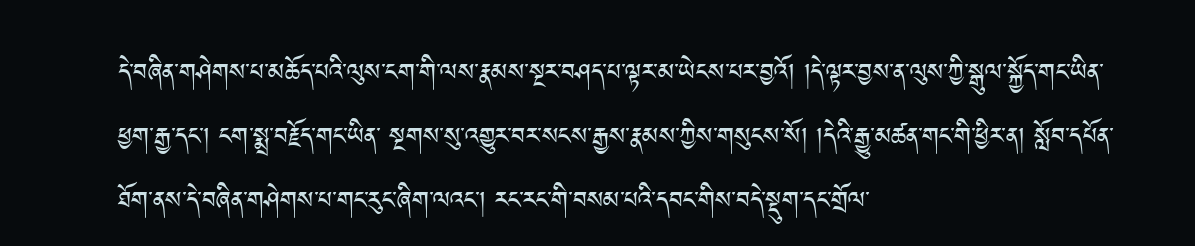དེ་བཞིན་གཤེགས་པ་མཆོད་པའི་ལུས་ངག་གི་ལས་རྣམས་སྔར་བཤད་པ་ལྟར་མ་ཡེངས་པར་བྱའོ། །དེ་ལྟར་བྱས་ན་ལུས་ཀྱི་སྒུལ་སྐྱོད་གང་ཡིན་ཕྱག་རྒྱ་དང་། ངག་སྨྲ་བརྗོད་གང་ཡིན་ སྔགས་སུ་འགྱུར་བར་སངས་རྒྱས་རྣམས་ཀྱིས་གསུངས་སོ། །དེའི་རྒྱུ་མཚན་གང་གི་ཕྱིར་ན། སློབ་དཔོན་ཐོག་ནས་དེ་བཞིན་གཤེགས་པ་གང་རུང་ཞིག་ལའང་། རང་རང་གི་བསམ་པའི་དབང་གིས་བདེ་སྡུག་དང་གྲོལ་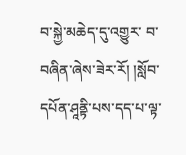བ་སྐྱེ་མཆེད་དུ་འགྱུར་ བ་བཞིན་ཞེས་ཟེར་རོ། །སློབ་དཔོན་ཤཱནྟི་པས་དད་པ་ལྟ་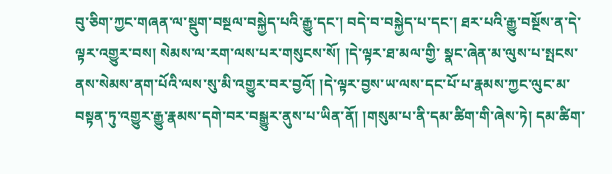བུ་ཅིག་ཀྱང་གཞན་ལ་སྡུག་བསྔལ་བསྐྱེད་པའི་རྒྱུ་དང་། བདེ་བ་བསྐྱེད་པ་དང་། ཐར་པའི་རྒྱུ་བསྔོས་ན་དེ་ལྟར་འགྱུར་བས། སེམས་ལ་རག་ལས་པར་གསུངས་སོ། །དེ་ལྟར་ཐ་མལ་གྱི་ སྣང་ཞེན་མ་ལུས་པ་སྤངས་ནས་སེམས་ནག་པོའི་ལས་སུ་མི་འགྱུར་བར་བྱའོ། །དེ་ལྟར་བྱས་ཡ་ལས་དང་པོ་པ་རྣམས་ཀྱང་ལུང་མ་བསྟན་ཏུ་འགྱུར་རྒྱུ་རྣམས་དགེ་བར་བསྒྱུར་ནུས་པ་ཡིན་ནོ། །གསུམ་པ་ནི་དམ་ཚིག་གི་ཞེས་ཏེ། དམ་ཚིག་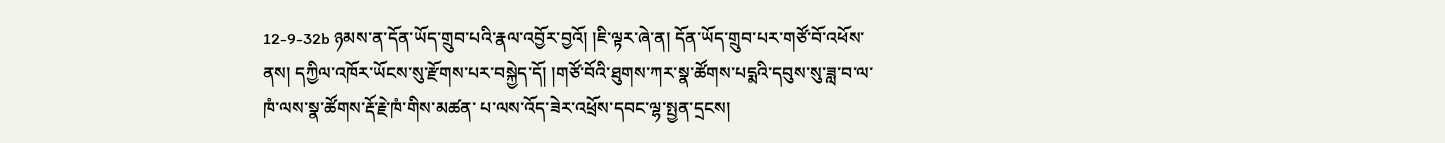12-9-32b ཉམས་ན་དོན་ཡོད་གྲུབ་པའི་རྣལ་འབྱོར་བྱའོ། །ཇི་ལྟར་ཞེ་ན། དོན་ཡོད་གྲུབ་པར་གཙོ་བོ་འཕོས་ནས། དཀྱིལ་འཁོར་ཡོངས་སུ་རྫོགས་པར་བསྐྱེད་དོ། །གཙོ་བོའི་ཐུགས་ཀར་སྣ་ཚོགས་པདྨའི་དབུས་སུ་ཟླ་བ་ལ་ཁཾ་ལས་སྣ་ཚོགས་རྡོ་རྗེ་ཁཾ་གིས་མཚན་ པ་ལས་འོད་ཟེར་འཕྲོས་དབང་ལྷ་སྤྱན་དྲངས།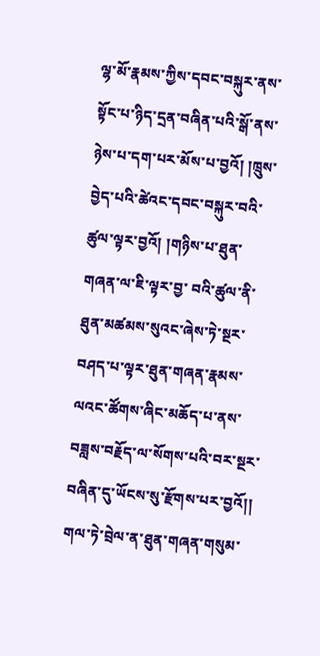ལྷ་མོ་རྣམས་ཀྱིས་དབང་བསྐུར་ནས་སྟོང་པ་ཉིད་དྲན་བཞིན་པའི་སྒོ་ནས་ཉེས་པ་དག་པར་མོས་པ་བྱའོ། །ཁྲུས་བྱེད་པའི་ཚེའང་དབང་བསྐུར་བའི་ཚུལ་ལྟར་བྱའོ། །གཉིས་པ་ཐུན་གཞན་ལ་ཇི་ལྟར་བྱ་ བའི་ཚུལ་ནི་ཐུན་མཚམས་སུའང་ཞེས་ཏེ་སྔར་བཤད་པ་ལྟར་ཐུན་གཞན་རྣམས་ལའང་ཚོགས་ཞིང་མཆོད་པ་ནས་བཟླས་བརྗོད་ལ་སོགས་པའི་བར་སྔར་བཞིན་དུ་ཡོངས་སུ་རྫོགས་པར་བྱའོ།། གལ་ཏེ་བྲེལ་ན་ཐུན་གཞན་གསུམ་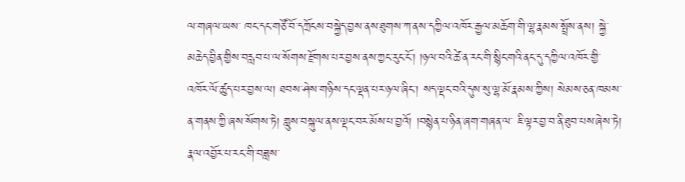ལ་གཞལ་ཡས་ ཁང་དང་གཙོ་བོ་དཀྲོངས་བསྐྱེད་བྱས་ནས་ཐུགས་ཀ་ནས་དཀྱིལ་འཁོར་རྒྱལ་མཆོག་གི་ལྷ་རྣམས་སྤྲོས་ནས། སྐྱེ་མཆེད་བྱིན་གྱིས་བརླབ་པ་ལ་སོགས་རྫོགས་པར་བྱས་ནས་ཀྱང་རུང་ངོ་། །ཉལ་བའི་ཚེ་ན་རང་གི་སྙིང་གའི་ནང་དུ་དཀྱིལ་འཁོར་གྱི་ འཁོར་ལོ་ཚུད་པར་བྱས་ལ། ཐབས་ཤེས་གཉིས་དང་ལྡན་པར་ཉལ་ཞིང་། སད་ལྡང་བའི་དུས་སུ་ལྷ་མོ་རྣམས་ཀྱིས། སེམས་ཅན་ཁམས་ན་གནས་ཀྱི་ཞས་སོགས་ཏེ། གླུས་བསྐུལ་ནས་ལྡང་བར་མོས་པ་བྱའོ། །བསྙེན་པ་ཉིན་ཞག་གཞན་ལ་ ཇི་ལྟར་བྱ་བ་ནི་ཐུབ་པས་ཞེས་ཏེ། རྣལ་འབྱོར་པ་རང་གི་བཟླས་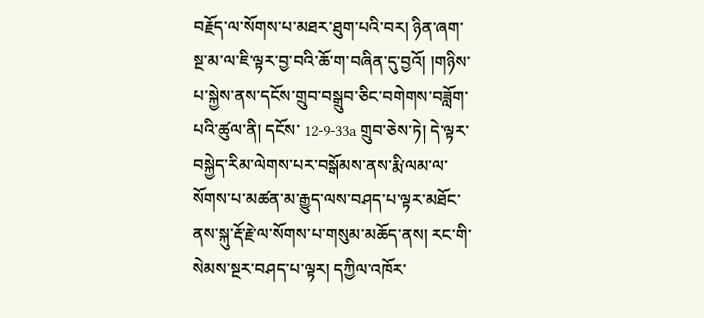བརྗོད་ལ་སོགས་པ་མཐར་ཐུག་པའི་བར། ཉིན་ཞག་སྔ་མ་ལ་ཇི་ལྟར་བྱ་བའི་ཆོ་ག་བཞིན་དུ་བྱའོ། །གཉིས་པ་སྐྱེས་ནས་དངོས་གྲུབ་བསྒྲུབ་ཅིང་བགེགས་བཟློག་པའི་ཚུལ་ནི། དངོས་ 12-9-33a གྲུབ་ཅེས་ཏེ། དེ་ལྟར་བསྐྱེད་རིམ་ལེགས་པར་བསྒོམས་ནས་རྨི་ལམ་ལ་སོགས་པ་མཚན་མ་རྒྱུད་ལས་བཤད་པ་ལྟར་མཐོང་ནས་སྐུ་རྡོ་རྗེ་ལ་སོགས་པ་གསུམ་མཆོད་ནས། རང་གི་སེམས་སྔར་བཤད་པ་ལྟར། དཀྱིལ་འཁོར་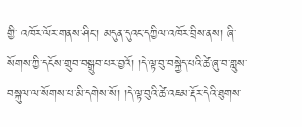གྱི་ འཁོར་ལོར་གནས་ཤིང་། མདུན་དུའང་དཀྱིལ་འཁོར་བྲིས་ནས། ཞི་སོགས་ཀྱི་དངོས་གྲུབ་བསྒྲུབ་པར་བྱའོ། །དེ་ལྟ་བུ་བསྐྱེད་པའི་ཚེ་ཞུ་བ་གླུས་བསྐུལ་ལ་སོགས་པ་མི་དགེས་སོ། །དེ་ལྟ་བུའི་ཚེ་འཇམ་རྡོར་དེའི་ཐུགས་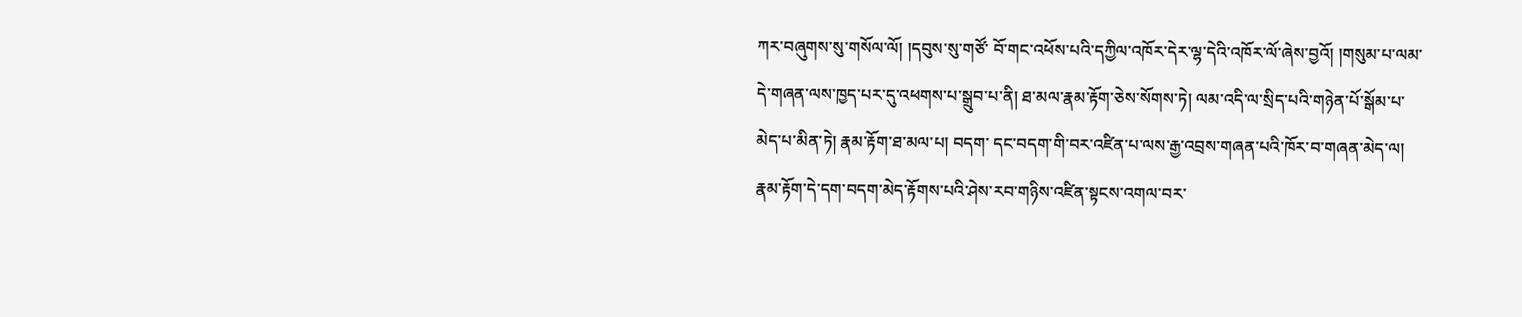ཀར་བཞུགས་སུ་གསོལ་ལོ། །དབུས་སུ་གཙོ་ བོ་གང་འཕོས་པའི་དཀྱིལ་འཁོར་དེར་ལྷ་དེའི་འཁོར་ལོ་ཞེས་བྱའོ། །གསུམ་པ་ལམ་དེ་གཞན་ལས་ཁྱད་པར་དུ་འཕགས་པ་སྒྲུབ་པ་ནི། ཐ་མལ་རྣམ་རྟོག་ཅེས་སོགས་ཏེ། ལམ་འདི་ལ་སྲིད་པའི་གཉེན་པོ་སྒོམ་པ་མེད་པ་མིན་ཏེ། རྣམ་རྟོག་ཐ་མལ་པ། བདག་ དང་བདག་གི་བར་འཛིན་པ་ལས་རྒྱ་འབྲས་གཞན་པའི་ཁོར་བ་གཞན་མེད་ལ། རྣམ་རྟོག་དེ་དག་བདག་མེད་རྟོགས་པའི་ཤེས་རབ་གཉིས་འཛིན་སྟངས་འགལ་བར་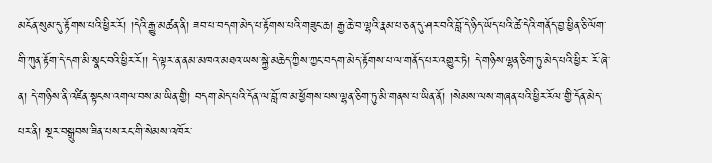མངོན་སུམ་དུ་རྟོགས་པའི་ཕྱིར་རོ། །དེའི་རྒྱུ་མཚན་ནི། ཟབ་པ་བདག་མེད་པ་རྟོགས་པའི་གཟུང་ཆ། རྒྱ་ཆེ་བ་ལྷའི་རྣམ་པ་ཅན་དུ་ཤར་བའི་བློ་དེ་ཉིད་ཡོད་པའི་ཚེ་དེའི་གནོད་བྱ་ཕྱིན་ཅི་ལོག་གི་ཀུན་རྟོག་དེ་དག་མི་སྣང་བའི་ཕྱིར་རོ།། དེ་ལྟར་ན་ནམ་མཁའ་མཐའ་ཡས་སྐྱེ་མཆེད་ཀྱིས་ཀྱང་བདག་མེད་རྟོགས་པ་ལ་གནོད་པར་འགྱུར་ཏེ། དེ་གཉིས་ལྷན་ཅིག་ཏུ་མེད་པའི་ཕྱིར་ རོ་ཞེ་ན། དེ་གཉིས་ནི་འཛིན་སྟངས་འགལ་བས་མ་ཡིན་གྱི། བདག་མེད་པའི་དོན་ལ་བློ་ཁ་མ་ཕྱོགས་པས་ལྷན་ཅིག་ཏུ་མི་གནས་པ་ཡིན་ནོ། །སེམས་ལས་གཞན་པའི་ཕྱིར་རོལ་གྱི་དོན་མེད་པར་ནི། སྔར་བསྒྲུབས་ཟིན་པས་རང་གི་སེམས་འཁོར་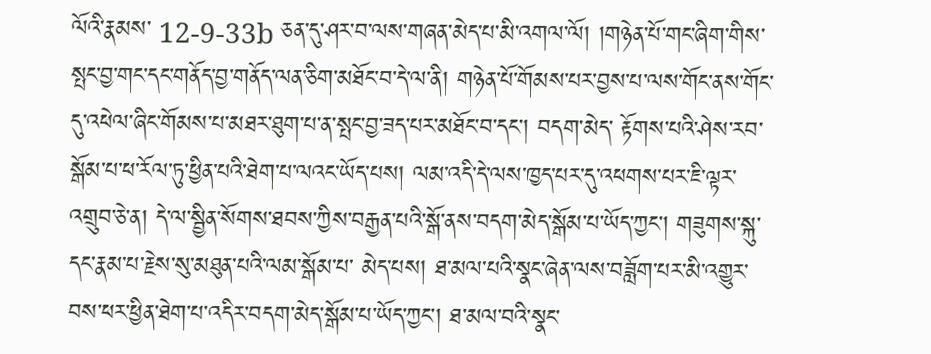ལོའི་རྣམས་ 12-9-33b ཅན་དུ་ཤར་བ་ལས་གཞན་མེད་པ་མི་འགལ་ལོ། །གཉེན་པོ་གང་ཞིག་གིས་སྤང་བྱ་གང་དང་གནོད་བྱ་གནོད་ལན་ཅིག་མཐོང་བ་དེ་ལ་ནི། གཉེན་པོ་གོམས་པར་བྱས་པ་ལས་གོང་ནས་གོང་དུ་འཕེལ་ཞིང་གོམས་པ་མཐར་ཐུག་པ་ན་སྤང་བྱ་ཟད་པར་མཐོང་བ་དང་། བདག་མེད་ རྟོགས་པའི་ཤེས་རབ་སྒོམ་པ་ཕ་རོལ་ཏུ་ཕྱིན་པའི་ཐེག་པ་ལའང་ཡོད་པས། ལམ་འདི་དེ་ལས་ཁྱད་པར་དུ་འཕགས་པར་ཇི་ལྟར་འགྲུབ་ཅེ་ན། དེ་ལ་སྦྱིན་སོགས་ཐབས་ཀྱིས་བརྒྱན་པའི་སྒོ་ནས་བདག་མེད་སྒོམ་པ་ཡོད་ཀྱང་། གཟུགས་སྐུ་དང་རྣམ་པ་རྗེས་སུ་མཐུན་པའི་ལམ་སྒོམ་པ་ མེད་པས། ཐ་མལ་པའི་སྣང་ཞེན་ལས་བཟློག་པར་མི་འགྱུར་བས་ཕར་ཕྱིན་ཐེག་པ་འདིར་བདག་མེད་སྒོམ་པ་ཡོད་ཀྱང་། ཐ་མལ་བའི་སྣང་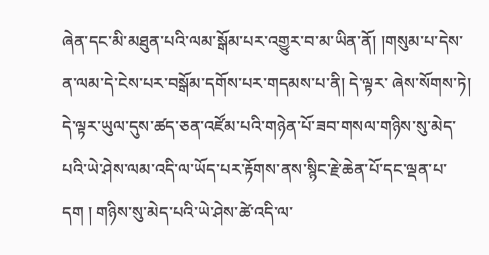ཞེན་དང་མི་མཐུན་པའི་ལམ་སྒོམ་པར་འགྱུར་བ་མ་ཡིན་ནོ། །གསུམ་པ་དེས་ན་ལམ་དེ་ངེས་པར་བསྒོམ་དགོས་པར་གདམས་པ་ནི། དེ་ལྟར་ ཞེས་སོགས་ཏེ། དེ་ལྟར་ཡུལ་དུས་ཚད་ཅན་འཛོམ་པའི་གཉེན་པོ་ཟབ་གསལ་གཉིས་སུ་མེད་པའི་ཡེ་ཤེས་ལམ་འདི་ལ་ཡོད་པར་རྟོགས་ནས་སྙིང་རྗེ་ཆེན་པོ་དང་ལྡན་པ་དག ། གཉིས་སུ་མེད་པའི་ཡེ་ཤེས་ཚེ་འདི་ལ་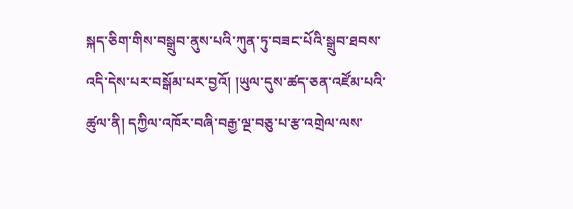སྐད་ཅིག་གིས་བསྒྲུབ་ནུས་པའི་ཀུན་ཏུ་བཟང་པོའི་སྒྲུབ་ཐབས་ འདི་དེས་པར་བསྒོམ་པར་བྱའོ། །ཡུལ་དུས་ཚད་ཅན་འཛོམ་པའི་ཚུལ་ནི། དཀྱིལ་འཁོར་བཞི་བརྒྱ་ལྔ་བཅུ་པ་རྩ་འགྲེལ་ལས་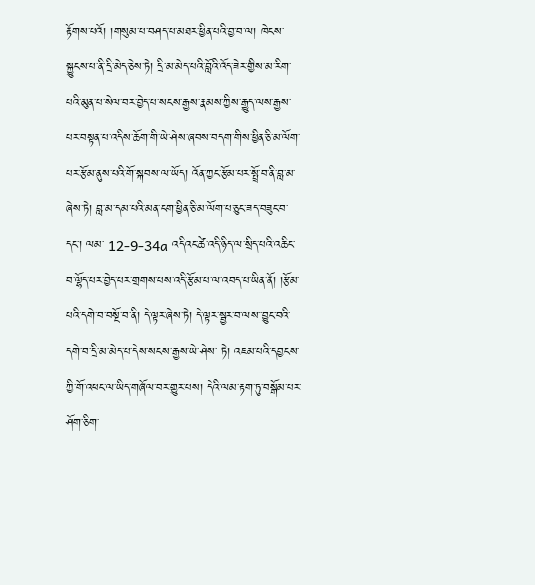རྟོགས་པའོ། །གསུམ་པ་བཤད་པ་མཐར་ཕྱིན་པའི་བྱ་བ་ལ། ཁེངས་སྐྱུངས་པ་ནི་དྲི་མེད་ཅེས་ཏེ། དྲི་མ་མེད་པའི་བློའི་འོད་ཟེར་གྱིས་མ་རིག་ པའི་མུན་པ་སེལ་བར་བྱེད་པ་སངས་རྒྱས་རྣམས་ཀྱིས་རྒྱུད་ལས་རྒྱས་པར་བསྟན་པ་འདིས་ཆོག་གི་ཡེ་ཤེས་ཞབས་བདག་གིས་ཕྱིན་ཅི་མ་ལོག་པར་རྩོམ་ནུས་པའི་གོ་སྐབས་ལ་ཡོད། འོན་ཀྱང་རྩོམ་པར་སྤྲོ་བ་ནི་བླ་མ་ཞེས་ཏེ། བླ་མ་དམ་པའི་མན་ངག་ཕྱིན་ཅི་མ་ལོག་པ་ཅུང་ཟད་བཟུང་བ་དང་། ལམ་ 12-9-34a འདིའང་ཚེ་འདི་ཉིད་ལ་སྲིད་པའི་འཆིང་བ་ལྷོད་པར་བྱེད་པར་གྲགས་པས་འདི་རྩོམ་པ་ལ་འབད་པ་ཡིན་ནོ། །རྩོམ་པའི་དགེ་བ་བསྔོ་བ་ནི། དེ་ལྟར་ཞེས་ཏེ། དེ་ལྟར་སྦྱར་བ་ལས་་བྱུང་བའི་དགེ་བ་དྲི་མ་མེད་པ་དེས་སངས་རྒྱས་ཡེ་ཤེས་ ཏེ། འཇམ་པའི་དབྱངས་ཀྱི་གོ་འཕང་ལ་ཡིད་གཞོལ་བར་གྱུར་པས། དེའི་ལམ་རྟག་ཏུ་བསྒོམ་པར་ཤོག་ཅིག་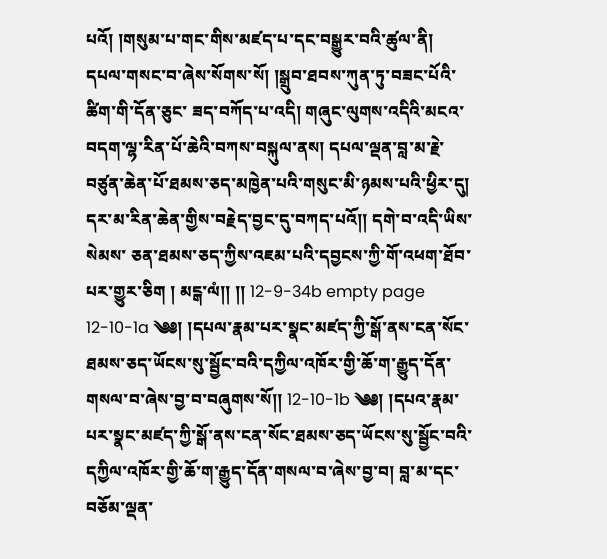པའོ། །གསུམ་པ་གང་གིས་མཛད་པ་དང་བསྒྱུར་བའི་ཚུལ་ནི། དཔལ་གསང་བ་ཞེས་སོགས་སོ། །སྒྲུབ་ཐབས་ཀུན་ཏུ་བཟང་པོའི་ཚིག་གི་དོན་ཅུང་ ཟད་བཀོད་པ་འདི། གཞུང་ལུགས་འདིའི་མངའ་བདག་ལྷ་རིན་པོ་ཆེའི་བཀས་བསྐུལ་ནས། དཔལ་ལྡན་བླ་མ་རྗེ་བཙུན་ཆེན་པོ་ཐམས་ཅད་མཁྱེན་པའི་གསུང་མི་ཉམས་པའི་ཕྱིར་དུ། དར་མ་རིན་ཆེན་གྱིས་བརྗེད་བྱང་དུ་བཀད་པའོ།། དགེ་བ་འདི་ཡིས་སེམས་ ཅན་ཐམས་ཅད་ཀྱིས་འཇམ་པའི་དབྱངས་ཀྱི་གོ་འཕག་ཐོབ་པར་གྱུར་ཅིག ། མངྒ་ལཾ།། །། 12-9-34b empty page 12-10-1a ༄༅། །དཔལ་རྣམ་པར་སྣང་མཛད་ཀྱི་སྒོ་ནས་ངན་སོང་ཐམས་ཅད་ཡོངས་སུ་སྦྱོང་བའི་དཀྱིལ་འཁོར་གྱི་ཆོ་ག་རྒྱུད་དོན་གསལ་བ་ཞེས་བྱ་བ་བཞུགས་སོ།། 12-10-1b ༄༅། །དཔའ་རྣམ་པར་སྣང་མཛད་ཀྱི་སྒོ་ནས་ངན་སོང་ཐམས་ཅད་ཡོངས་སུ་སྦྱོང་བའི་དཀྱིལ་འཁོར་གྱི་ཆོ་ག་རྒྱུད་དོན་གསལ་བ་ཞེས་བྱ་བ། བླ་མ་དང་བཅོམ་ལྡན་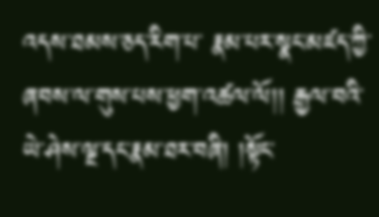འདས་ཐམས་ཅད་རིག་པ་ རྣམ་པར་སྣང་མཛད་ཀྱི་ཞབས་ལ་གུས་པས་ཕྱག་འཚལ་ལོ།། རྒྱལ་བའི་ཡེ་ཤེས་ལྔ་དང་རྣམ་ཐར་བཞི། །སྟོང་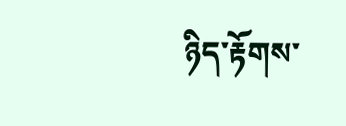ཉིད་རྟོགས་